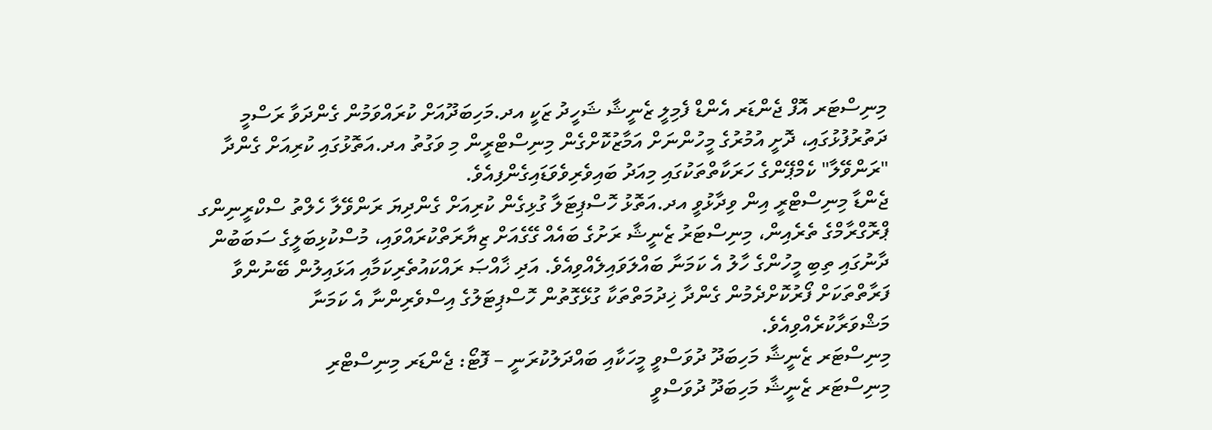މިނިސްޓަރ އޮފް ޖެންޑަރ އެންޑް ފެމިލީ ޒެނީޝާ ޝަހީދު ޒަކީ އދ.މަހިބަދޫއަށް ކުރައްވަމުން ގެންދަވާ ރަސްމީ ދަތުރުފުޅުގައި، ދޮށީ އުމުރުގެ މީހުންނަށް އަމާޒުކޮށްގެން މިނިސްޓްރީން މި ވަގުތު އދ.އަތޮޅުގައި ކުރިއަށް ގެންދާ "ރަންވޭލާ" ކެމްޕޭންގެ ހަރަކާތްތަކުގައި މިއަދު ބައިވެރިވެވަޑައިގެންފިއެވެ.
ޖެންޑާ މިނިސްޓްރީ އިން ވިދާޅުވީ އދ.އަތޮޅު ހޮސްޕިޓަލާ ގުޅިގެން ކުރިއަށް ގެންދިޔަ ރަންވޭލާ ހެލްތު ސްކްރީނިންގ ޕްރޮގްރާމްގެ ތެރެއިން، މިނިސްޓަރު ޒެނީޝާ ރަށުގެ ބައެއް ގޭގެއަށް ޒިޔާރަތްކުރައްވައި، މުސްކުޅިބަލީގެ ސަބަބުން ދާނުގައި ތިބި މީހުންގެ ހާލު އެ ކަމަނާ ބައްލަވައިލެއްވިއެވެ. އަދި ޚާއްޞަ ރައްކައުތެރިކަމާއި އަޅައިލުން ބޭނުންވާ ފަރާތްތަކަށް ފޯރުކޮށްދެމުން ގެންދާ ޚިދުމަތްތަކާ ގުޅޭގޮތުން ހޮސްޕިޓަލުގެ އިސްވެރިންނާ އެ ކަމަނާ މަޝްވަރާކުރެއްވިއެވެ.
މިނިސްޓަރ ޒެނީޝާ މަހިބަދޫ ދުވަސްވީ މީހަކާއި ބައްދަލުކުރަނީ – ފޮޓޯ: ޖެންޑަރ މިނިސްޓްރި
މިނިސްޓަރ ޒެނީޝާ މަހިބަދޫ ދުވަސްވީ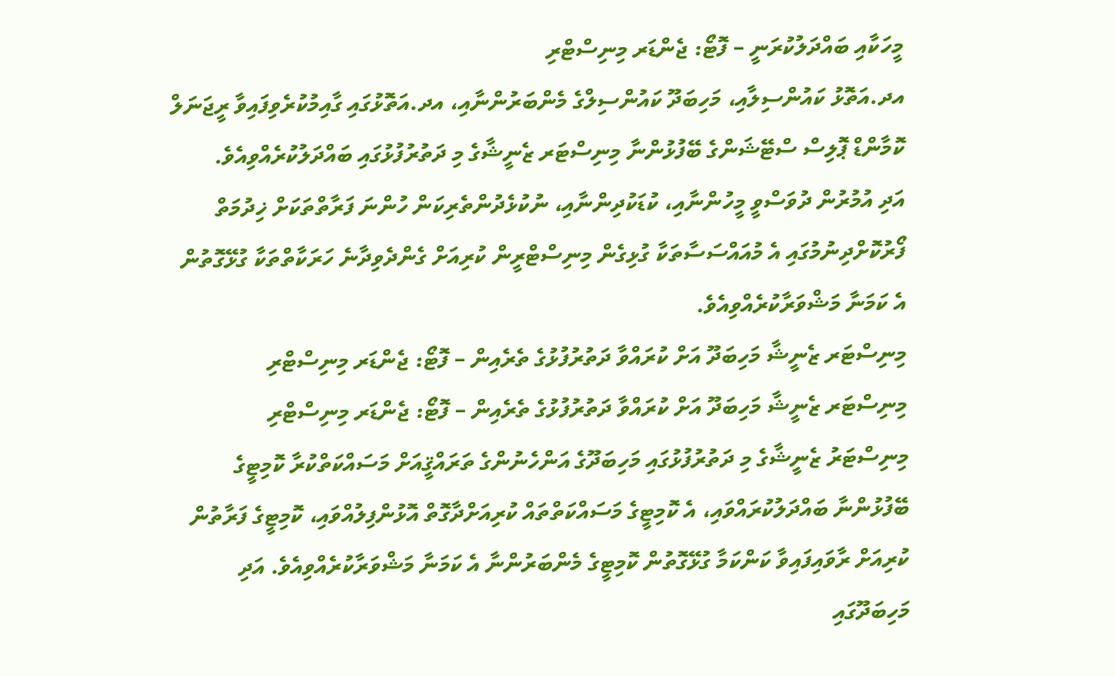މީހަކާއި ބައްދަލުކުރަނީ – ފޮޓޯ: ޖެންޑަރ މިނިސްޓްރި
އދ.އަތޮޅު ކައުންސިލާއި، މަހިބަދޫ ކައުންސިލްގެ މެންބަރުންނާއި، އދ.އަތޮޅުގައި ގާއިމުކުރެވިފައިވާ ރީޖަނަލް ކޮމާންޑް ޕޮލިސް ސްޓޭޝަންގެ ބޭފުޅުންނާ މިނިސްޓަރ ޒެނީޝާގެ މި ދަތުރުފުޅުގައި ބައްދަލުކުރެއްވިއެވެ.
އަދި އުމުރުން ދުވަސްވީ މީހުންނާއި، ކުޑަކުދިންނާއި، ނުކުޅެދުންތެރިކަން ހުންނަ ފަރާތްތަކަށް ޚިދުމަތް ފޯރުކޮށްދިނުމުގައި އެ މުއައްސަސާތަކާ ގުޅިގެން މިނިސްޓްރީން ކުރިއަށް ގެންދެވިދާނެ ހަރަކާތްތަކާ ގުޅޭގޮތުން އެ ކަމަނާ މަޝްވަރާކުރެއްވިއެވެ.
މިނިސްޓަރ ޒެނީޝާ މަހިބަދޫ އަށް ކުރައްވާ ދަތުރުފުޅުގެ ތެރެއިން – ފޮޓޯ: ޖެންޑަރ މިނިސްޓްރި
މިނިސްޓަރ ޒެނީޝާ މަހިބަދޫ އަށް ކުރައްވާ ދަތުރުފުޅުގެ ތެރެއިން – ފޮޓޯ: ޖެންޑަރ މިނިސްޓްރި
މިނިސްޓަރު ޒެނީޝާގެ މި ދަތުރުފުޅުގައި މަހިބަދޫގެ އަންހެނުންގެ ތަރައްޤީއަށް މަސައްކަތްކުރާ ކޮމިޓީގެ ބޭފުޅުންނާ ބައްދަލުކުރައްވައި، އެ ކޮމިޓީގެ މަސައްކަތްތައް ކުރިއަށްދާގޮތް އޮޅުންފިލުއްވައި، ކޮމިޓީގެ ފަރާތުން ކުރިއަށް ރާވައިފައިވާ ކަންކަމާ ގުޅޭގޮތުން ކޮމިޓީގެ މެންބަރުންނާ އެ ކަމަނާ މަޝްވަރާކުރެއްވިއެވެ. އަދި މަހިބަދޫގައި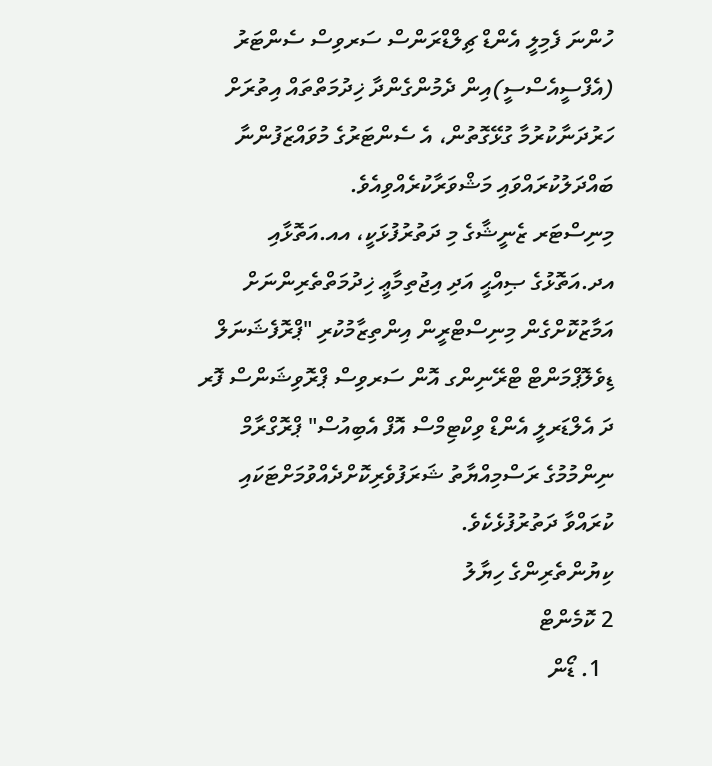ހުންނަ ފެމިލީ އެންޑް ޗިލްޑްރަންސް ސަރވިސް ސެންޓަރު (އެފްސީއެސްސީ)އިން ދެމުންގެންދާ ޚިދުމަތްތައް އިތުރަށް ހަރުދަނާކުރުމާ ގުޅޭގޮތުން، އެ ސެންޓަރުގެ މުވައްޒަފުންނާ ބައްދަލުކުރައްވައި މަޝްވަރާކުރެއްވިއެވެ.
މިނިސްޓަރ ޒެނީޝާގެ މި ދަތުރުފުޅަކީ، އއ.އަތޮޅާއި އދ.އަތޮޅުގެ ޞިއްޙީ އަދި އިޖުތިމާޢީ ޚިދުމަތްތެރިންނަށް އަމާޒުކޮށްގެން މިނިސްޓްރީން އިންތިޒާމުކުރި "ޕްރޮފެޝަނަލް ޑިވެލޮޕްމަންޓް ޓްރޭނިންގ އޮން ސަރވިސް ޕްރޮވިޝަންސް ފޮރ ދަ އެލްޑަރލީ އެންޑް ވިކްޓިމްސް އޮފް އެބިއުސް" ޕްރޮގްރާމް ނިންމުމުގެ ރަސްމިއްޔާތު ޝަރަފުވެރިކޮށްދެއްވުމަށްޓަކައި ކުރައްވާ ދަތުރުފުޅެކެވެ.
ކިޔުންތެރިންގެ ހިޔާލު
2 ކޮމެންޓް
  1. ޑޯން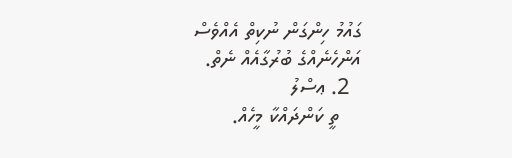ގައުމު ހިންގަން ނުކިތް އެއްވެސް އަންހެނެއްގެ ބުރުގާއެއް ނެތް.
  2. ޢސްލު
    ތީ ކަންދައްކާ މީހެއް.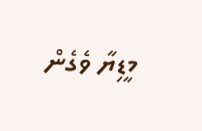މީޑިޔާ ވެގެން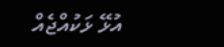އުޅޭ ޅަކުއްޖެއް